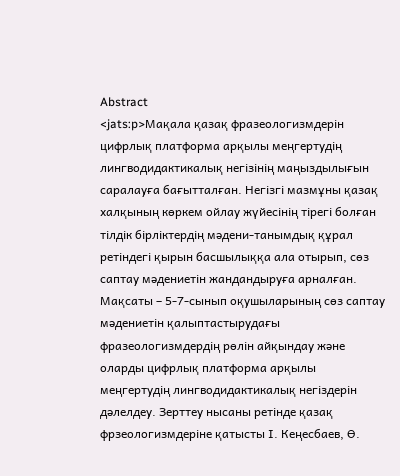Abstract
<jats:p>Мақала қазақ фразеологизмдерін цифрлық платформа арқылы меңгертудің лингводидактикалық негізінің маңыздылығын саралауға бағытталған. Негізгі мазмұны қазақ халқының көркем ойлау жүйесінің тірегі болған тілдік бірліктердің мәдени-танымдық құрал ретіндегі қырын басшылыққа ала отырып, сөз саптау мәдениетін жандандыруға арналған. Мақсаты – 5-7-сынып оқушыларының сөз саптау мәдениетін қалыптастырудағы фразеологизмдердің рөлін айқындау және оларды цифрлық платформа арқылы меңгертудің лингводидактикалық негіздерін дәлелдеу. Зерттеу нысаны ретінде қазақ фрзеологизмдеріне қатысты І. Кеңесбаев, Ө.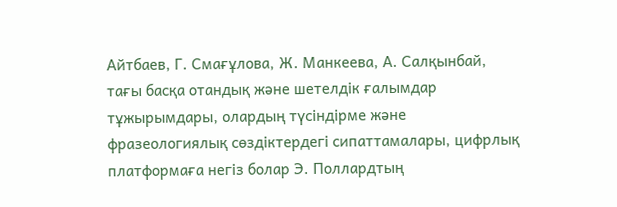Айтбаев, Г. Смағұлова, Ж. Манкеева, А. Салқынбай, тағы басқа отандық және шетелдік ғалымдар тұжырымдары, олардың түсіндірме және фразеологиялық сөздіктердегі сипаттамалары, цифрлық платформаға негіз болар Э. Поллардтың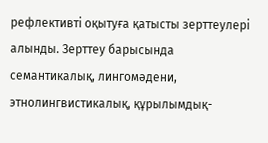рефлективті оқытуға қатысты зерттеулері алынды. Зерттеу барысында семантикалық, лингомәдени, этнолингвистикалық, құрылымдық-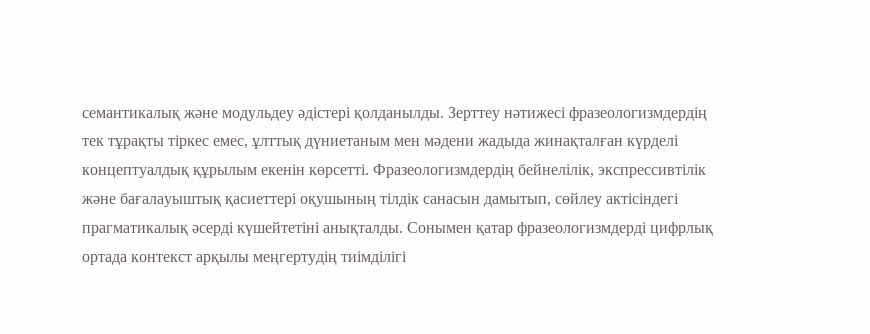семантикалық және модульдеу әдістері қолданылды. Зерттеу нәтижесі фразеологизмдердің тек тұрақты тіркес емес, ұлттық дүниетаным мен мәдени жадыда жинақталған күрделі концептуалдық құрылым екенін көрсетті. Фразеологизмдердің бейнелілік, экспрессивтілік және бағалауыштық қасиеттері оқушының тілдік санасын дамытып, сөйлеу актісіндегі прагматикалық әсерді күшейтетіні анықталды. Сонымен қатар фразеологизмдерді цифрлық ортада контекст арқылы меңгертудің тиімділігі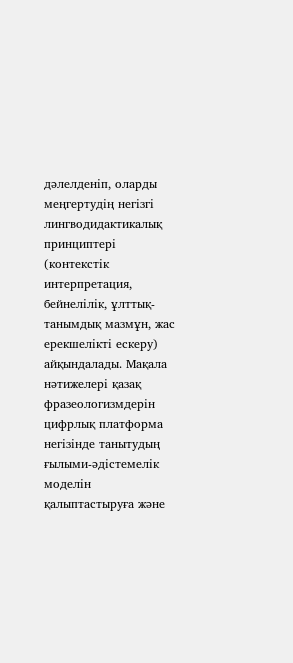дәлелденіп, оларды меңгертудің негізгі лингводидактикалық принциптері (контекстік интерпретация, бейнелілік, ұлттық-танымдық мазмұн, жас ерекшелікті ескеру) айқындалады. Мақала нәтижелері қазақ фразеологизмдерін цифрлық платформа негізінде танытудың ғылыми-әдістемелік моделін қалыптастыруға және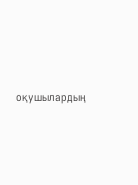оқушылардың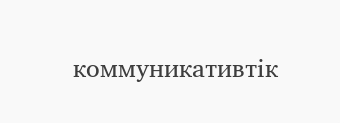коммуникативтік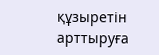құзыретін арттыруға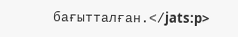бағытталған.</jats:p>